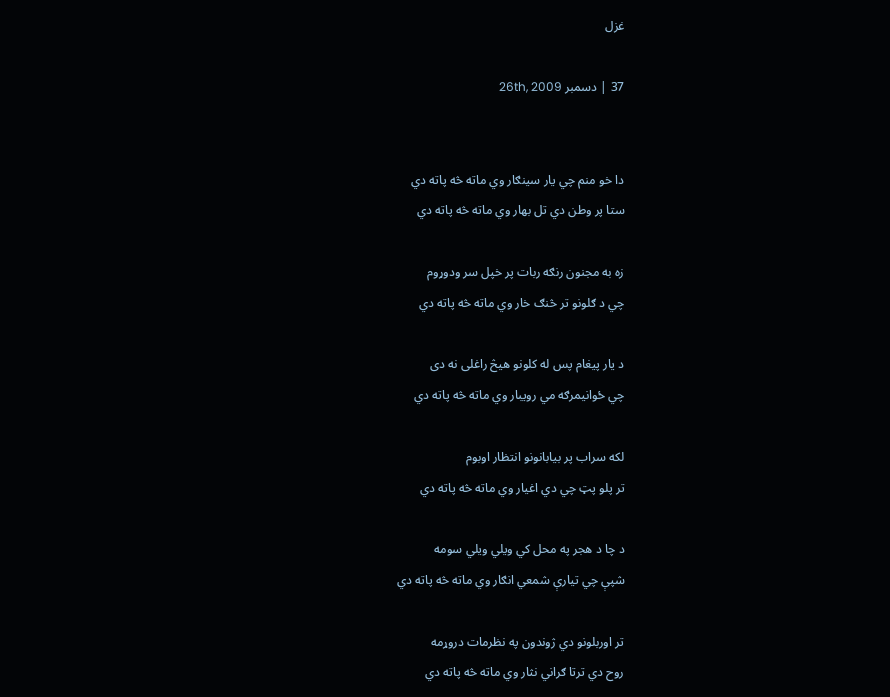غزل

37 | دسمبر 26th, 2009


دا خو منم چي يار سينګار وي ماته څه پاته دي
ستا پر وطن دي تل بهار وي ماته څه پاته دي

زه به مجنون رنګه ربات پر خپل سر ودوړوم
چي د ګلونو تر څنګ خار وي ماته څه پاته دي

د يار پيغام پس له کلونو هيڅ راغلى نه دى
چي ځوانيمرګه مي رويبار وي ماته څه پاته دي

لکه سراب پر بيابانونو انتظار اوبوم
تر پلو پټ چي دي اغيار وي ماته څه پاته دي

د چا د هجر په محل کي ويلي ويلي سومه
شپې چي تيارې شمعي انګار وي ماته څه پاته دي

تر اوربلونو دي ژوندون په نظرمات دروړمه
روح دي ترتا ګراني نثار وي ماته څه پاته دي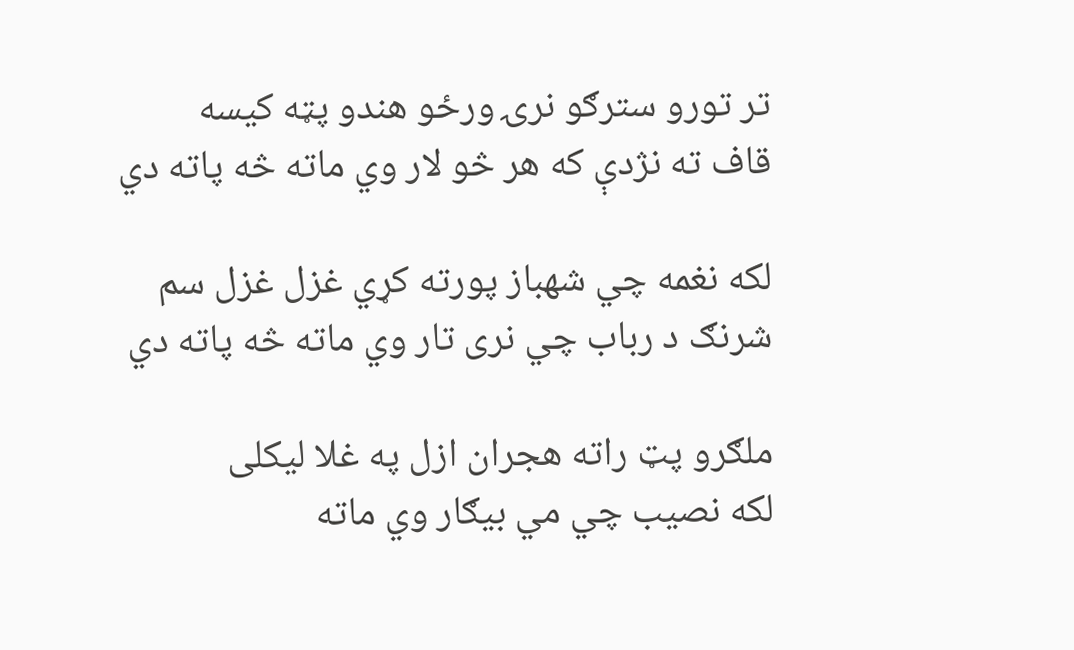تر تورو سترګو نرۍ ورځو هندو پټه کيسه
قاف ته نژدې که هر څو لار وي ماته څه پاته دي

لکه نغمه چي شهباز پورته کړي غزل غزل سم
شرنګ د رباب چي نرى تار وي ماته څه پاته دي

ملګرو پټ راته هجران ازل په غلا ليکلى
لکه نصيب چي مي بيګار وي ماته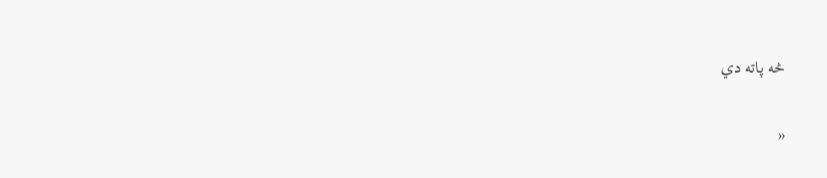څه پاته دي

«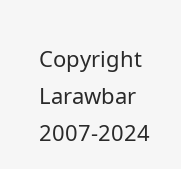Copyright Larawbar 2007-2024